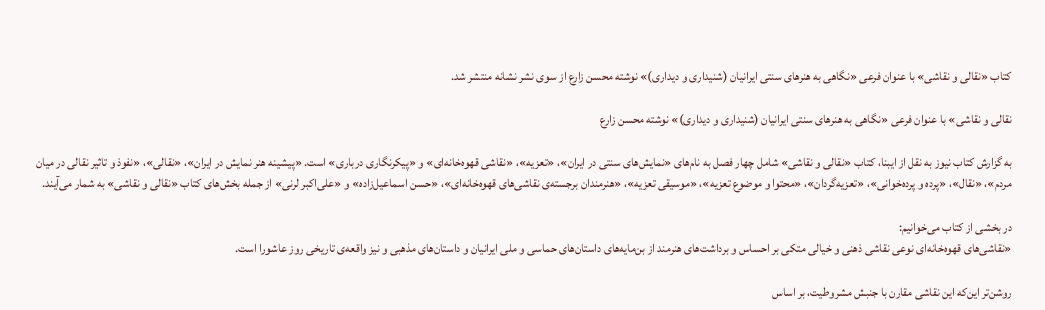کتاب «نقالی و نقاشی» با عنوان فرعی «نگاهی به هنرهای سنتی ایرانیان (شنیداری و دیداری)» نوشته محسن زارع از سوی نشر نشانه منتشر شد.

نقالی و نقاشی» با عنوان فرعی «نگاهی به هنرهای سنتی ایرانیان (شنیداری و دیداری)» نوشته محسن زارع

به گزارش کتاب نیوز به نقل از ایبنا، کتاب «نقالی و نقاشی» شامل چهار فصل به نام‌های «نمایش‌های سنتی در ایران»، «تعزیه»، «نقاشی قهوه‌خانه‌ای» و «پیکرنگاری درباری» است. «پیشینه هنر نمایش در ایران»، «نقالی»، «نفوذ و تاثیر نقالی در میان مردم»، «نقال»، «پرده و پرده‌خوانی»، «تعزیه‌گردان»، «محتوا و موضوع تعزیه»، «موسیقی تعزیه»، «هنرمندان برجسته‌ی نقاشی‌های قهوه‌خانه‌ای»، «حسن اسماعیل‌زاده» و «علی‌اکبر لرنی» از جمله بخش‌های کتاب «نقالی و نقاشی» به شمار می‌آیند.

در بخشی از کتاب می‌خوانیم:
«نقاشی‌های قهوه‌خانه‌ای نوعی نقاشی ذهنی و خیالی متکی بر احساس و برداشت‌های هنرمند از بن‌مایه‌های داستان‌های حماسی و ملی ایرانیان و داستان‌های مذهبی و نیز واقعه‌ی تاریخی روز عاشورا است.

روشن‌تر این‌که این نقاشی مقارن با جنبش مشروطیت، بر اساس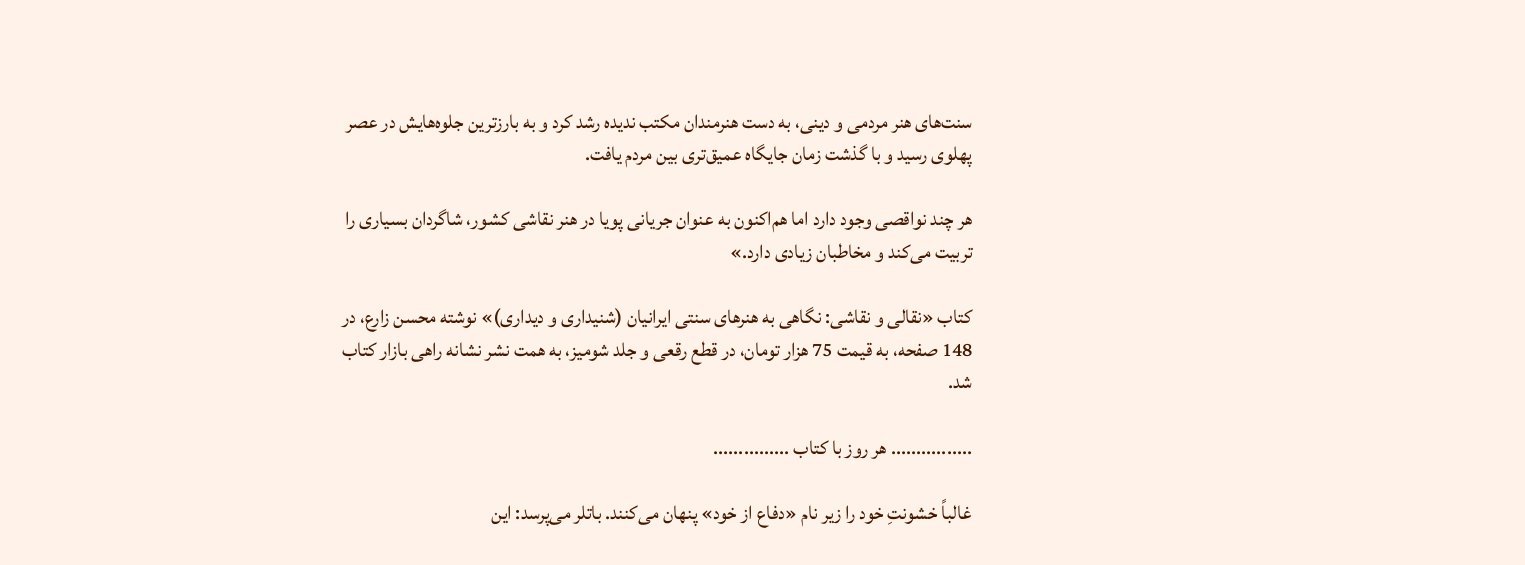سنت‌های هنر مردمی و دینی، به دست هنرمندان مکتب ندیده رشد کرد و به بارزترین جلوه‌هایش در عصر پهلوی رسید و با گذشت زمان جایگاه عمیق‌تری بین مردم یافت.

هر چند نواقصی وجود دارد اما هم‌اکنون به عنوان جریانی پویا در هنر نقاشی کشور، شاگردان بسیاری را تربیت می‌کند و مخاطبان زیادی دارد.»

کتاب «نقالی و نقاشی: نگاهی به هنرهای سنتی ایرانیان (شنیداری و دیداری)» نوشته محسن زارع، در 148 صفحه، به قیمت 75 هزار تومان، در قطع رقعی و جلد شومیز، به همت نشر نشانه راهی بازار کتاب شد.

................ هر روز با کتاب ...............

غالباً خشونتِ خود را زیر نام «دفاع از خود» پنهان می‌کنند. باتلر می‌پرسد: این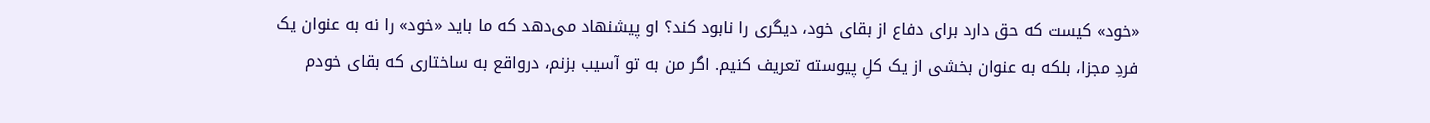«خود» کیست که حق دارد برای دفاع از بقای خود، دیگری را نابود کند؟ او پیشنهاد می‌دهد که ما باید «خود» را نه به عنوان یک فردِ مجزا، بلکه به عنوان بخشی از یک کلِ پیوسته تعریف کنیم. اگر من به تو آسیب بزنم، درواقع به ساختاری که بقای خودم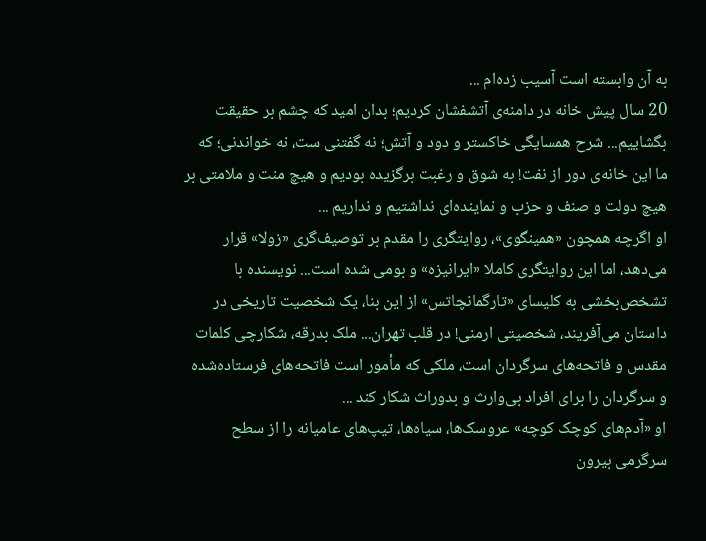به آن وابسته است آسیب زده‌ام ...
20 سال پیش خانه در دامنه‌ی آتشفشان کردیم؛ بدان امید که چشم بر حقیقت بگشاییم... شرح همسایگی خاکستر و دود و آتش؛ نه گفتنی ست، نه خواندنی؛ که ما این خانه‌ی دور از نفت! به شوق و رغبت برگزیده بودیم و هیچ منت و ملامتی بر هیچ دولت و صنف و حزب و نماینده‌ای نداشتیم و نداریم ...
او اگرچه همچون «همینگوی»، روایتگری را مقدم بر توصیف‌گری «زولا» قرار می‌دهد، اما این روایتگری کاملا «ایرانیزه» و بومی شده است... نویسنده با تشخص‌بخشی به کلیسای «تارگمانچاتس» از این بنا، یک شخصیت تاریخی در داستان می‌آفریند، شخصیتی ارمنی! در قلب تهران... ملک بدرقه، شکارچی کلمات مقدس و فاتحه‌های سرگردان است، ملکی که مأمور است فاتحه‌های فرستاده‌شده و سرگردان را برای افراد بی‌وارث و بد‌وراث شکار کند ...
او «آدم‌های کوچک کوچه» عروسک‌ها، سیاه‌ها، تیپ‌های عامیانه را از سطح سرگرمی بیرون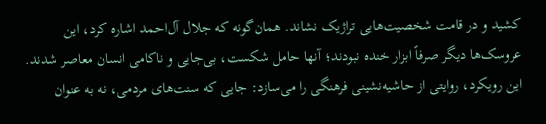کشید و در قامت شخصیت‌هایی تراژیک نشاند. همان‌گونه که جلال آل‌احمد اشاره کرد، این عروسک‌ها دیگر صرفاً ابزار خنده نبودند؛ آنها حامل شکست، بی‌جایی و ناکامی انسان معاصر شدند. این رویکرد، روایتی از حاشیه‌نشینی فرهنگی را می‌سازد: جایی که سنت‌های مردمی، نه به عنوان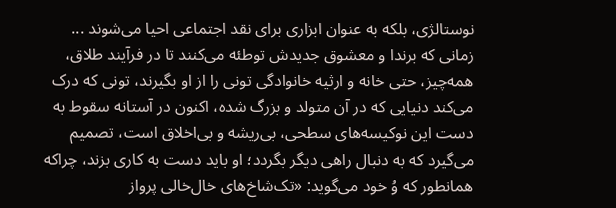نوستالژی، بلکه به عنوان ابزاری برای نقد اجتماعی احیا می‌شوند ...
زمانی که برندا و معشوق جدیدش توطئه می‌کنند تا در فرآیند طلاق، همه‌چیز، حتی خانه و ارثیه‌ خانوادگی تونی را از او بگیرند، تونی که درک می‌کند دنیایی که در آن متولد و بزرگ شده، اکنون در آستانه‌ سقوط به دست این نوکیسه‌های سطحی، بی‌ریشه و بی‌اخلاق است، تصمیم می‌گیرد که به دنبال راهی دیگر بگردد؛ او باید دست به کاری بزند، چراکه همانطور که وُ خود می‌گوید: «تک‌شاخ‌های خال‌خالی پرواز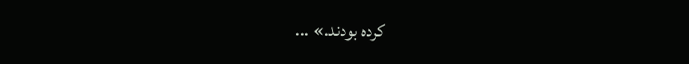کرده بودند.» ...